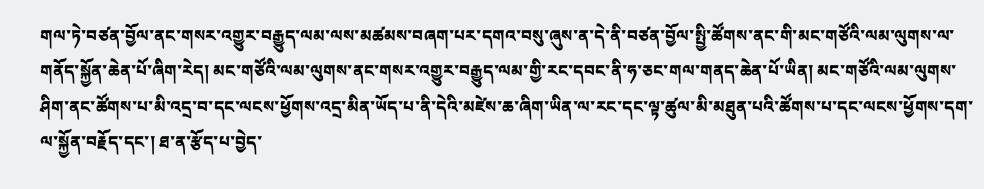གལ་ཏེ་བཙན་བྱོལ་ནང་གསར་འགྱུར་བརྒྱུད་ལམ་ལས་མཚམས་བཞག་པར་དགའ་བསུ་ཞུས་ན་དེ་ནི་བཙན་བྱོལ་སྤྱི་ཚོགས་ནང་གི་མང་གཙོའི་ལམ་ལུགས་ལ་གནོད་སྐྱོན་ཆེན་པོ་ཞིག་རེད། མང་གཙོའི་ལམ་ལུགས་ནང་གསར་འགྱུར་བརྒྱུད་ལམ་གྱི་རང་དབང་ནི་ཧ་ཅང་གལ་གནད་ཆེན་པོ་ཡིན། མང་གཙོའི་ལམ་ལུགས་ཤིག་ནང་ཚོགས་པ་མི་འདྲ་བ་དང་ལངས་ཕྱོགས་འདྲ་མིན་ཡོད་པ་ནི་དེའི་མཛེས་ཆ་ཞིག་ཡིན་ལ་རང་དང་ལྟ་ཚུལ་མི་མཐུན་པའི་ཚོགས་པ་དང་ལངས་ཕྱོགས་དག་ལ་སྐྱོན་བརྗོད་དང་། ཐ་ན་རྩོད་པ་བྱེད་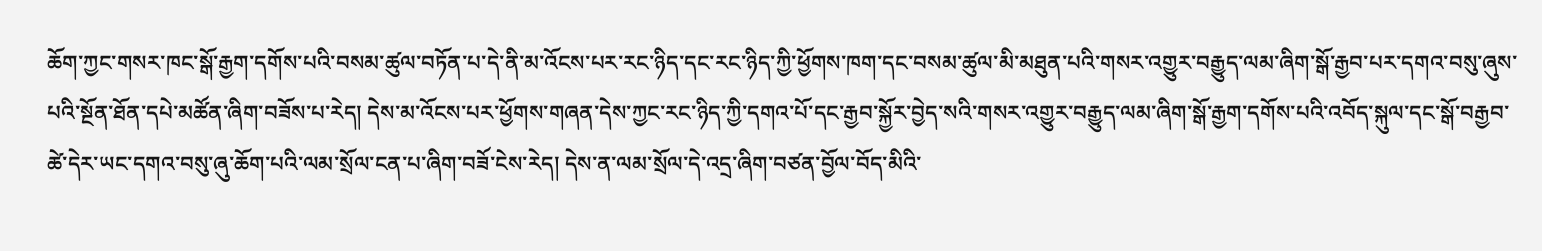ཆོག་ཀྱང་གསར་ཁང་སྒོ་རྒྱག་དགོས་པའི་བསམ་ཚུལ་བཏོན་པ་དེ་ནི་མ་འོངས་པར་རང་ཉིད་དང་རང་ཉིད་ཀྱི་ཕྱོགས་ཁག་དང་བསམ་ཚུལ་མི་མཐུན་པའི་གསར་འགྱུར་བརྒྱུད་ལམ་ཞིག་སྒོ་རྒྱབ་པར་དགའ་བསུ་ཞུས་པའི་སྔོན་ཐོན་དཔེ་མཚོན་ཞིག་བཟོས་པ་རེད། དེས་མ་འོངས་པར་ཕྱོགས་གཞན་དེས་ཀྱང་རང་ཉིད་ཀྱི་དགའ་པོ་དང་རྒྱབ་སྐྱོར་བྱེད་སའི་གསར་འགྱུར་བརྒྱུད་ལམ་ཞིག་སྒོ་རྒྱག་དགོས་པའི་འབོད་སྐུལ་དང་སྒོ་བརྒྱབ་ཚེ་དེར་ཡང་དགའ་བསུ་ཞུ་ཆོག་པའི་ལམ་སྲོལ་ངན་པ་ཞིག་བཟོ་ངེས་རེད། དེས་ན་ལམ་སྲོལ་དེ་འདྲ་ཞིག་བཙན་བྱོལ་བོད་མིའི་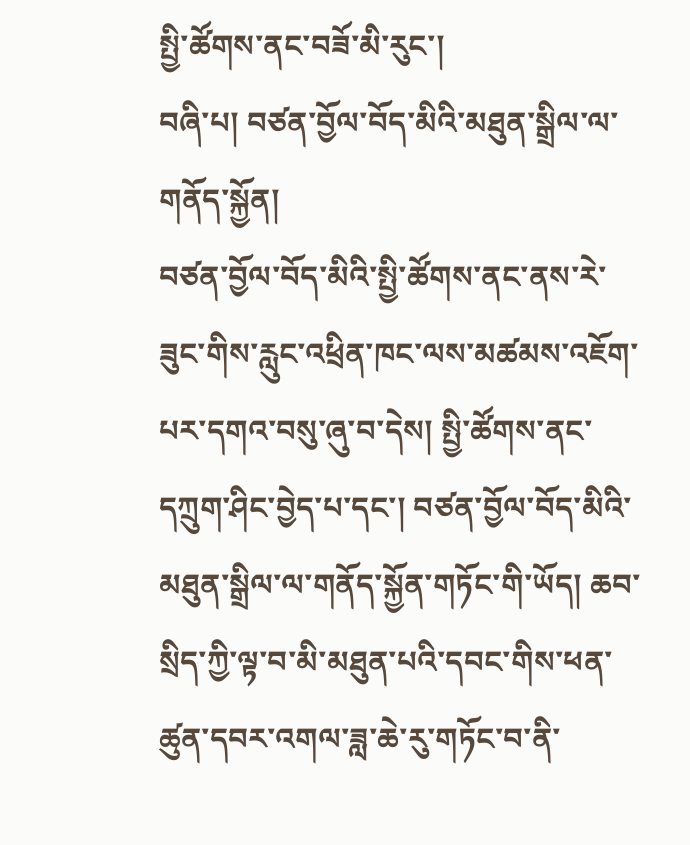སྤྱི་ཚོགས་ནང་བཟོ་མི་རུང་།
བཞི་པ། བཙན་བྱོལ་བོད་མིའི་མཐུན་སྒྲིལ་ལ་གནོད་སྐྱོན།
བཙན་བྱོལ་བོད་མིའི་སྤྱི་ཚོགས་ནང་ནས་རེ་ཟུང་གིས་རླུང་འཕྲིན་ཁང་ལས་མཚམས་འཇོག་པར་དགའ་བསུ་ཞུ་བ་དེས། སྤྱི་ཚོགས་ནང་དཀྲུག་ཤིང་བྱེད་པ་དང་། བཙན་བྱོལ་བོད་མིའི་མཐུན་སྒྲིལ་ལ་གནོད་སྐྱོན་གཏོང་གི་ཡོད། ཆབ་སྲིད་ཀྱི་ལྟ་བ་མི་མཐུན་པའི་དབང་གིས་ཕན་ཚུན་དབར་འགལ་ཟླ་ཆེ་རུ་གཏོང་བ་ནི་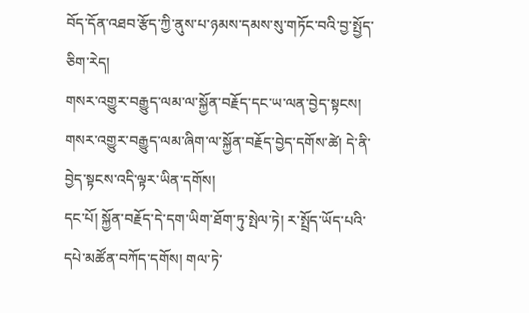བོད་དོན་འཐབ་རྩོད་ཀྱི་ནུས་པ་ཉམས་དམས་སུ་གཏོང་བའི་བྱ་སྤྱོད་ཅིག་རེད།
གསར་འགྱུར་བརྒྱུད་ལམ་ལ་སྐྱོན་བརྗོད་དང་ཡ་ལན་བྱེད་སྟངས།
གསར་འགྱུར་བརྒྱུད་ལམ་ཞིག་ལ་སྐྱོན་བརྗོད་བྱེད་དགོས་ཚེ། དེ་ནི་བྱེད་སྟངས་འདི་ལྟར་ཡིན་དགོས།
དང་པོ། སྐྱོན་བརྗོད་དེ་དག་ཡིག་ཐོག་ཏུ་སྤེལ་ཏེ། ར་སྤྲོད་ཡོད་པའི་དཔེ་མཚོན་བཀོད་དགོས། གལ་ཏེ་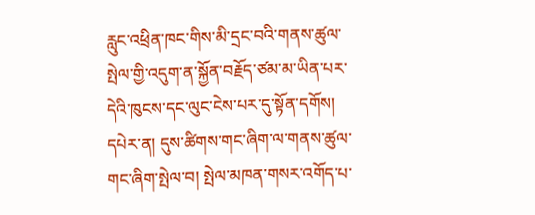རླུང་འཕྲིན་ཁང་གིས་མི་དྲང་བའི་གནས་ཚུལ་སྤེལ་གྱི་འདུག་ན་སྐྱོན་བརྗོད་ཙམ་མ་ཡིན་པར་དེའི་ཁུངས་དང་ལུང་ངེས་པར་དུ་སྟོན་དགོས། དཔེར་ན། དུས་ཚིགས་གང་ཞིག་ལ་གནས་ཚུལ་གང་ཞིག་སྤེལ་བ། སྤེལ་མཁན་གསར་འགོད་པ་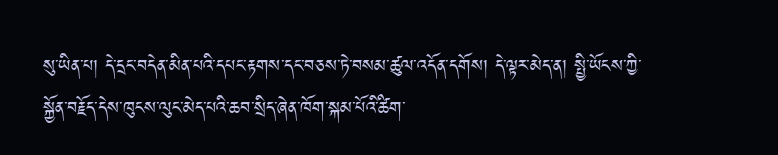སུ་ཡིན་པ། དེ་དྲང་བདེན་མིན་པའི་དཔང་རྟགས་དང་བཅས་ཏེ་བསམ་ཚུལ་འདོན་དགོས། དེ་ལྟར་མེད་ན། སྤྱི་ཡོངས་ཀྱི་སྐྱོན་བརྗོད་དེས་ཁུངས་ལུང་མེད་པའི་ཆབ་སྲིད་ཞེན་ཁོག་སྐམ་པོའི་ཚིག་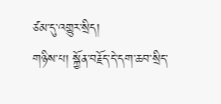ཙམ་དུ་འགྱུར་སྲིད།
གཉིས་པ། སྐྱོན་བརྗོད་དེ་དག་ཆབ་སྲིད་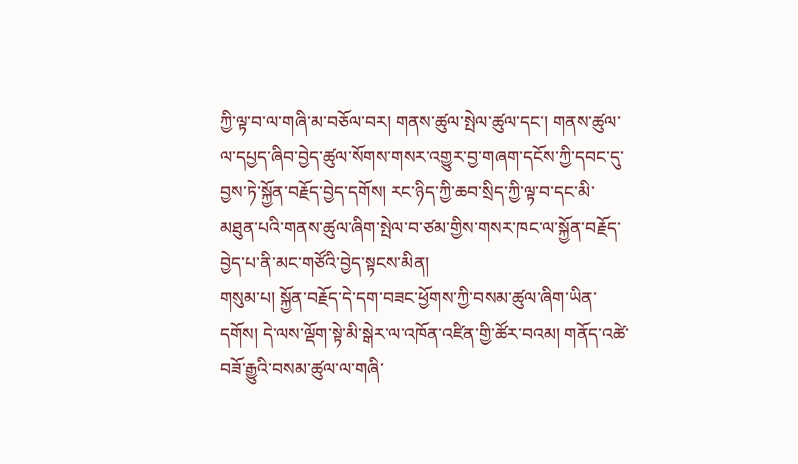ཀྱི་ལྟ་བ་ལ་གཞི་མ་བཅོལ་བར། གནས་ཚུལ་སྤེལ་ཚུལ་དང་། གནས་ཚུལ་ལ་དཔྱད་ཞིབ་བྱེད་ཚུལ་སོགས་གསར་འགྱུར་བྱ་གཞག་དངོས་ཀྱི་དབང་དུ་བྱས་ཏེ་སྐྱོན་བརྗོད་བྱེད་དགོས། རང་ཉིད་ཀྱི་ཆབ་སྲིད་ཀྱི་ལྟ་བ་དང་མི་མཐུན་པའི་གནས་ཚུལ་ཞིག་སྤེལ་བ་ཙམ་གྱིས་གསར་ཁང་ལ་སྐྱོན་བརྗོད་བྱེད་པ་ནི་མང་གཙོའི་བྱེད་སྟངས་མིན།
གསུམ་པ། སྐྱོན་བརྗོད་དེ་དག་བཟང་ཕྱོགས་ཀྱི་བསམ་ཚུལ་ཞིག་ཡིན་དགོས། དེ་ལས་ལྡོག་སྟེ་མི་སྒེར་ལ་འཁོན་འཛིན་གྱི་ཚོར་བའམ། གནོད་འཚེ་བཟོ་རྒྱུའི་བསམ་ཚུལ་ལ་གཞི་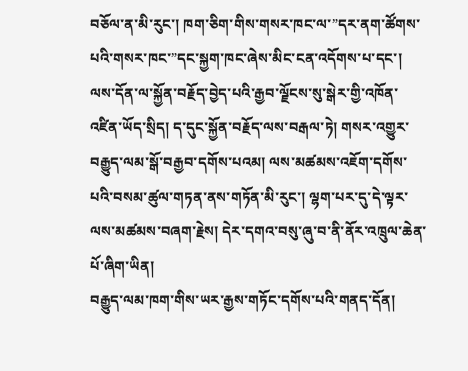བཅོལ་ན་མི་རུང་། ཁག་ཅིག་གིས་གསར་ཁང་ལ་”དར་ནག་ཚོགས་པའི་གསར་ཁང་”དང་སྐྱག་ཁང་ཞེས་མིང་ངན་འདོགས་པ་དང་། ལས་དོན་ལ་སྐྱོན་བརྗོད་བྱེད་པའི་རྒྱབ་ལྗོངས་སུ་སྒེར་གྱི་འཁོན་འཛིན་ཡོད་སྲིད། ད་དུང་སྐྱོན་བརྗོད་ལས་བརྒལ་ཏེ། གསར་འགྱུར་བརྒྱུད་ལམ་སྒོ་བརྒྱབ་དགོས་པའམ། ལས་མཚམས་འཇོག་དགོས་པའི་བསམ་ཚུལ་གཏན་ནས་གཏོན་མི་རུང་། ལྷག་པར་དུ་དེ་ལྟར་ལས་མཚམས་བཞག་རྗེས། དེར་དགའ་བསུ་ཞུ་བ་ནི་ནོར་འཁྲུལ་ཆེན་པོ་ཞིག་ཡིན།
བརྒྱུད་ལམ་ཁག་གིས་ཡར་རྒྱས་གཏོང་དགོས་པའི་གནད་དོན།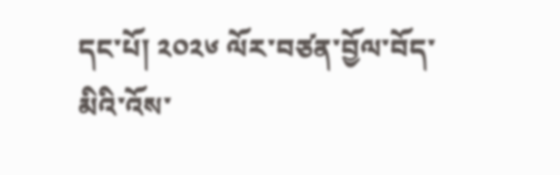དང་པོ། ༢༠༢༦ ལོར་བཙན་བྱོལ་བོད་མིའི་འོས་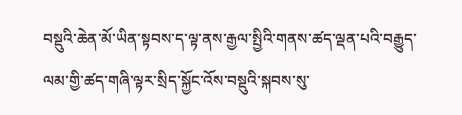བསྡུའི་ཆེན་མོ་ཡིན་སྟབས་ད་ལྟ་ནས་རྒྱལ་སྤྱིའི་གནས་ཚད་ལྡན་པའི་བརྒྱུད་ལམ་གྱི་ཚད་གཞི་ལྟར་སྲིད་སྐྱོང་འོས་བསྡུའི་སྐབས་སུ་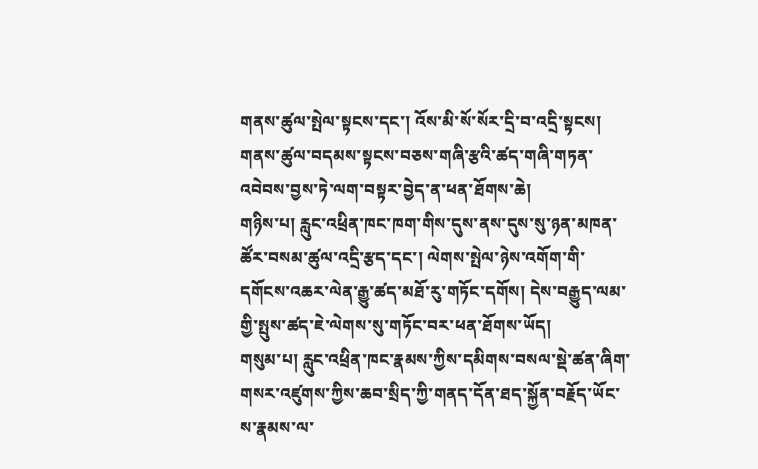གནས་ཚུལ་སྤེལ་སྟངས་དང་། འོས་མི་སོ་སོར་དྲི་བ་འདྲི་སྟངས། གནས་ཚུལ་བདམས་སྟངས་བཅས་གཞི་རྩའི་ཚད་གཞི་གཏན་འབེབས་བྱས་ཏེ་ལག་བསྟར་བྱེད་ན་ཕན་ཐོགས་ཆེ།
གཉིས་པ། རླུང་འཕྲིན་ཁང་ཁག་གིས་དུས་ནས་དུས་སུ་ཉན་མཁན་ཚོར་བསམ་ཚུལ་འདྲི་རྩད་དང་། ལེགས་སྤེལ་ཉེས་འགོག་གི་དགོངས་འཆར་ལེན་རྒྱུ་ཚད་མཐོ་རུ་གཏོང་དགོས། དེས་བརྒྱུད་ལམ་གྱི་སྤུས་ཚད་ཇེ་ལེགས་སུ་གཏོང་བར་ཕན་ཐོགས་ཡོད།
གསུམ་པ། རླུང་འཕྲིན་ཁང་རྣམས་ཀྱིས་དམིགས་བསལ་སྡེ་ཚན་ཞིག་གསར་འཛུགས་ཀྱིས་ཆབ་སྲིད་ཀྱི་གནད་དོན་ཐད་སྐྱོན་བརྗོད་ཡོང་ས་རྣམས་ལ་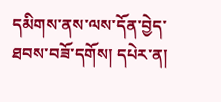དམིགས་ནས་ལས་དོན་བྱེད་ཐབས་བཟོ་དགོས། དཔེར་ན།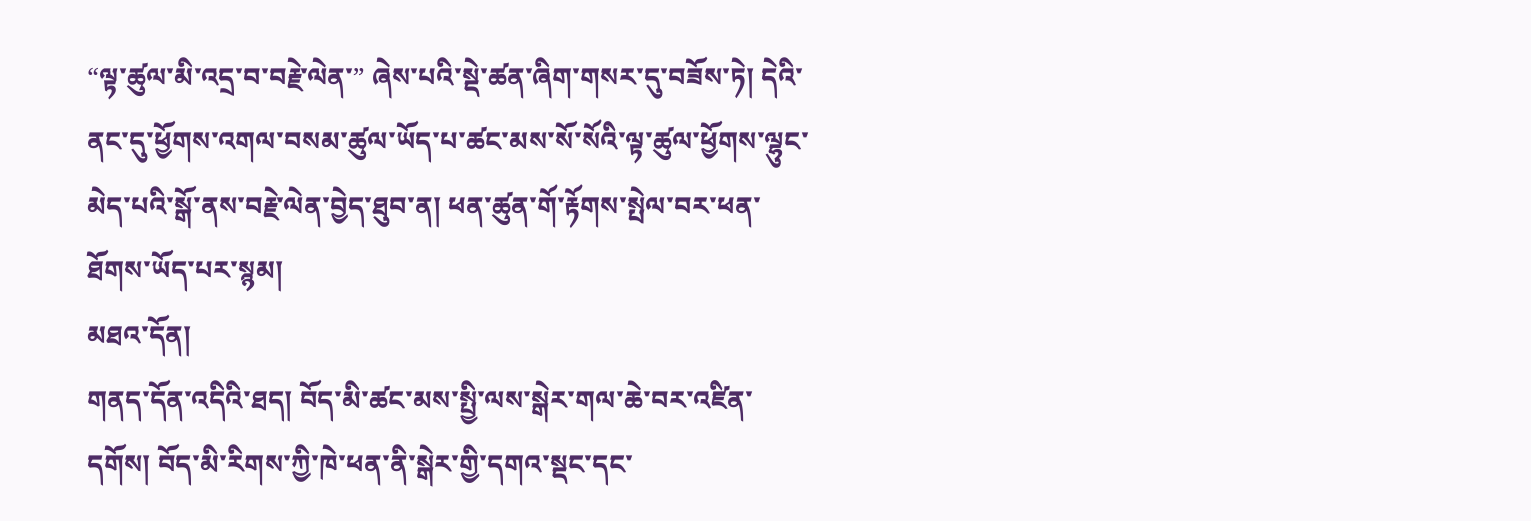“ལྟ་ཚུལ་མི་འདྲ་བ་བརྗེ་ལེན་” ཞེས་པའི་སྡེ་ཚན་ཞིག་གསར་དུ་བཟོས་ཏེ། དེའི་ནང་དུ་ཕྱོགས་འགལ་བསམ་ཚུལ་ཡོད་པ་ཚང་མས་སོ་སོའི་ལྟ་ཚུལ་ཕྱོགས་ལྷུང་མེད་པའི་སྒོ་ནས་བརྗེ་ལེན་བྱེད་ཐུབ་ན། ཕན་ཚུན་གོ་རྟོགས་སྤེལ་བར་ཕན་ཐོགས་ཡོད་པར་སྙམ།
མཐའ་དོན།
གནད་དོན་འདིའི་ཐད། བོད་མི་ཚང་མས་སྤྱི་ལས་སྒེར་གལ་ཆེ་བར་འཛིན་དགོས། བོད་མི་རིགས་ཀྱི་ཁེ་ཕན་ནི་སྒེར་གྱི་དགའ་སྡང་དང་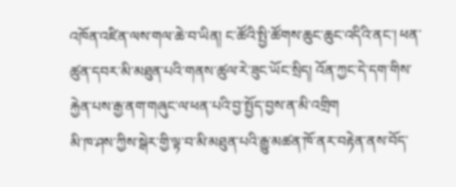འཁོན་འཛིན་ལས་གལ་ཆེ་བ་ཡིན། ང་ཚོའི་སྤྱི་ཚོགས་ཆུང་ཆུང་འདིའི་ནང་། ཕན་ཚུན་དབར་མི་མཐུན་པའི་གནས་ཚུལ་རེ་ཟུང་ཡོང་སྲིད། འོན་ཀྱང་དེ་དག་གིས་རྐྱེན་པས་རྒྱ་ནག་གཞུང་ལ་ཕན་པའི་བྱ་སྤྱོད་བྱས་ན་མི་འགྲིག
མི་ཁ་ཤས་ཀྱིས་སྒེར་གྱི་ལྟ་བ་མི་མཐུན་པའི་རྒྱུ་མཚན་ཁོ་ནར་བརྟེན་ནས་བོད་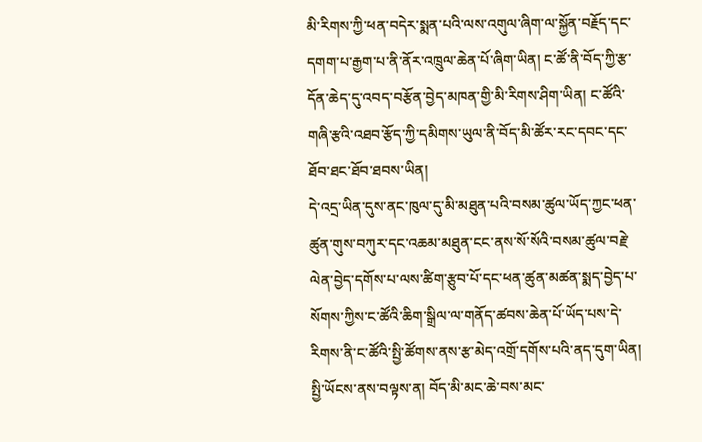མི་རིགས་ཀྱི་ཕན་བདེར་སྨན་པའི་ལས་འགུལ་ཞིག་ལ་སྐྱོན་བརྗོད་དང་དགག་པ་རྒྱག་པ་ནི་ནོར་འཁྲུལ་ཆེན་པོ་ཞིག་ཡིན། ང་ཚོ་ནི་བོད་ཀྱི་རྩ་དོན་ཆེད་དུ་འབད་བརྩོན་བྱེད་མཁན་གྱི་མི་རིགས་ཤིག་ཡིན། ང་ཚོའི་གཞི་རྩའི་འཐབ་རྩོད་ཀྱི་དམིགས་ཡུལ་ནི་བོད་མི་ཚོར་རང་དབང་དང་ཐོབ་ཐང་ཐོབ་ཐབས་ཡིན།
དེ་འདྲ་ཡིན་དུས་ནང་ཁུལ་དུ་མི་མཐུན་པའི་བསམ་ཚུལ་ཡོད་ཀྱང་ཕན་ཚུན་གུས་བཀུར་དང་འཆམ་མཐུན་ངང་ནས་སོ་སོའི་བསམ་ཚུལ་བརྗེ་ལེན་བྱེད་དགོས་པ་ལས་ཚིག་རྩུབ་པོ་དང་ཕན་ཚུན་མཚན་སྨད་བྱེད་པ་སོགས་ཀྱིས་ང་ཚོའི་ཆིག་སྒྲིལ་ལ་གནོད་ཚབས་ཆེན་པོ་ཡོད་པས་དེ་རིགས་ནི་ང་ཚོའི་སྤྱི་ཚོགས་ནས་རྩ་མེད་འགྲོ་དགོས་པའི་ནད་དུག་ཡིན།
སྤྱི་ཡོངས་ནས་བལྟས་ན། བོད་མི་མང་ཆེ་བས་མང་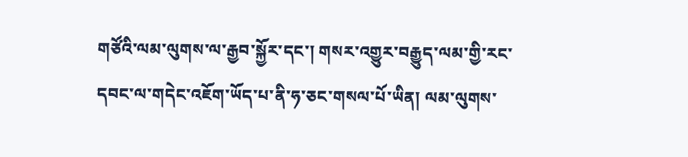གཙོའི་ལམ་ལུགས་ལ་རྒྱབ་སྐྱོར་དང་། གསར་འགྱུར་བརྒྱུད་ལམ་གྱི་རང་དབང་ལ་གདེང་འཇོག་ཡོད་པ་ནི་ཧ་ཅང་གསལ་པོ་ཡིན། ལམ་ལུགས་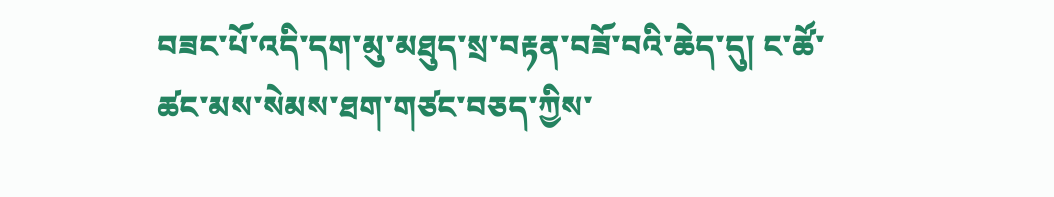བཟང་པོ་འདི་དག་མུ་མཐུད་སྲ་བརྟན་བཟོ་བའི་ཆེད་དུ། ང་ཚོ་ཚང་མས་སེམས་ཐག་གཙང་བཅད་ཀྱིས་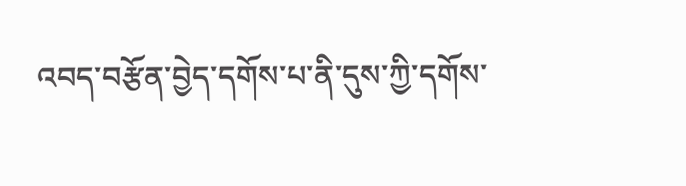འབད་བརྩོན་བྱེད་དགོས་པ་ནི་དུས་ཀྱི་དགོས་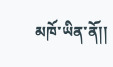མཁོ་ཡིན་ནོ།།